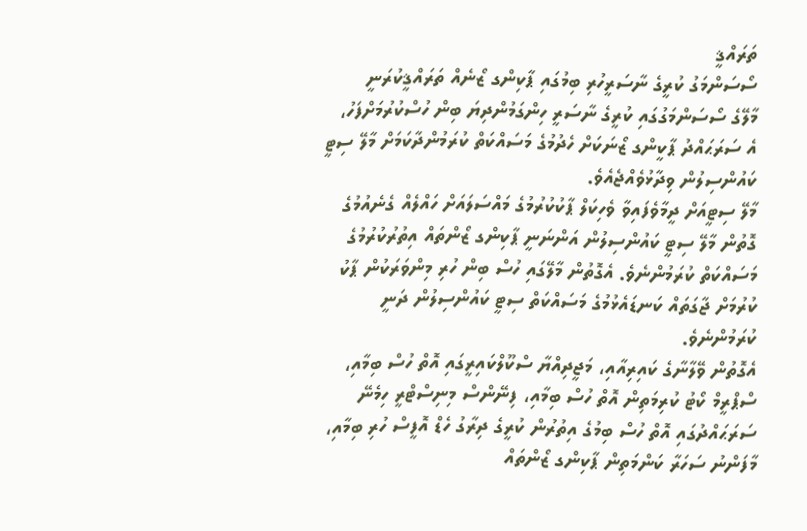ތަރައްޤީ
ސޯސަންމަގު ކުރީގެ ނާސަރީހުރި ބިމުގައި ޕާކިންގ ޒޯނެއް ތަރައްޤީކުރަނީ
މާލޭގެ ސޯސަންމަގުގައި ކުރީގެ ނާސަރީ ހިންގަމުންދިޔަ ބިން ހުސްކުރުމަށްފަހު، އެ ސަރަޙައްދު ޕާކީންގ ޒޯނަކަށް ހެދުމުގެ މަސައްކަތް ކުރަމުންދާކަމަށް މާލޭ ސިޓީ ކައުންސިލުން ވިދާޅުވެއްޖެއެވެ.
މާލޭ ސިޓީއަށް ދީމާވެފައިވާ ވެހިކަލް ޕާކުކުރުމުގެ މައްސަލައަށް ހައްލެއް ގެނެއުމުގެ ގޮތުން މާލޭ ސިޓީ ކައުންސިލުން އަންނަނީ ޕާކިންގ ޒޯންތައް އިތުރުކުރުމުގެ މަސައްކަތް ކުރަމުންނެވެ. އެގޮތުން މާލޭގައި ހުސް ބިން ހުރި މިންވަރަކުން ޕާކު ކުރުމަށް ޖާގަތައް ކަނޑައެޅުމުގެ މަސައްކަތް ސިޓީ ކައުންސިލުން ދަނީ ކުރަމުންނެވެ.
އެގޮތުން ވޭލާނާގެ ކައިރިއާއި، މަޖީދިއްޔާ ސްކޫލްކައިރީގައި އޮތް ހުސް ބިމާއި، ސްޕްރީމް ކޯޓު ކުރިމަތިން އޮތް ހުސް ބިމާއި، ފިނޭންސް މިނިސްޓްރީ ހިމެނޭ ސަރަޙައްދުގައި އޮތް ހުސް ބިމުގެ އިތުރުން ކުރީގެ ދިރާގު ހެޑް އޮފީސް ހުރި ބިމާއި، މާފަންނު ސަހަރާ ކަންމަތިން ޕާކިންގ ޒޯންތައް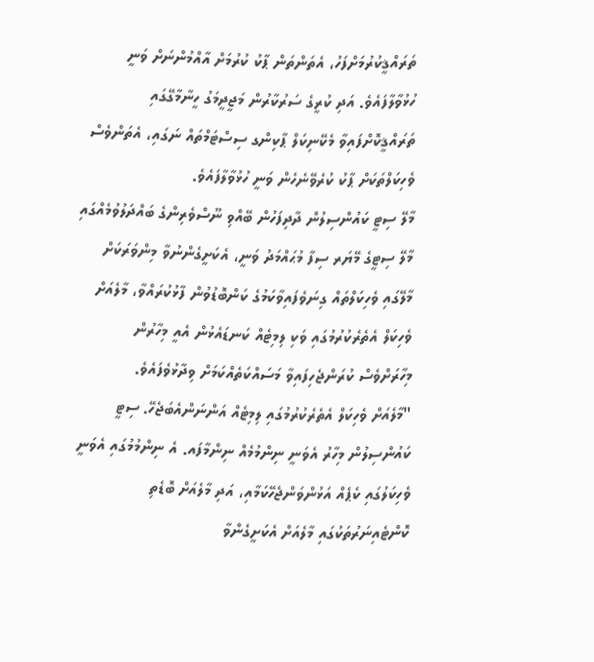ތަރައްޤީކުރުމަށްފަހު، އެތަންތަން ޕާކު ކުރުމަށް އާއްމުންނަށް ވަނީ ހުޅުވާލާފައެވެ. އަދި ކުރީގެ ސަރުކާރުން މަޖީދީމަގު ހީނާމާގޭގައި ތަރައްޤީކޮށްފައިވާ މެކޭނިކަލް ޕާކިންގ ސިސްޓަމްތައް ނަގައި، އެތަންވެސް ވެހިކަލްތަކަށް ޕާކު ކުރެވޭނެހެން ވަނީ ހުޅުވާލާފައެވެ.
މާލޭ ސިޓީ ކައުންސިލުން ދާދިފަހުން ބޭއްވި ނޫސްވެރިންގެ ބައްދަލުވުމެއްގައި މާލޭ ސިޓީގެ މޭޔަރ ސިފާ މުޙައްމަދު ވަނީ، އެކަށީގެންނުވާ މިންވަރަކަށް މާލޭގައި ވެހިކަލްތައް ގިނަވެފައިވާކަމުގެ ކަންބޮޑުވުން ފާޅުކުރައްވާ، މާލެއަށް ވެހިކަލް އެތެރެކުރުމުގައި ވަކި ލިމިޓެއް ކަނޑައެޅުން އެއީ މިހާރުން މިހާރަށްވެސް ކުރަންޖެހިފައިވާ މަސައްކަތެއްކަމަށް ވިދާޅުވެފައެވެ.
"މާލެއަށް ވެހިކަލް އެތެރެކުރުމުގައި ލިމިޓެއް އަންނަންއެބަޖެހޭ. ސިޓީ ކައުންސިލުން މިހާރު އެވަނީ ނިންމުމެއް ނިންމާފައ. އެ ނިންމުމުގައި އެވަނީ ވެހިކަލުގައި ކެޕެއް އަޅުންވަންޖެހޭކަމާއި، އަދި މާލެއަށް ބޮޑެތި ކޮންޓެއިނަރުތަކުގައި މާލެއަށް އެކަށީގެންވާ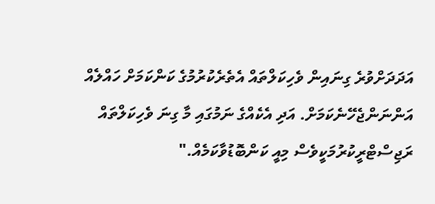އަދަދަށްވުރެ ގިނައިން ވެހިކަލްތައް އެތެރެކުރުމުގެ ކަންކަމަށް ހައްލެއް އަންނަންޖެހޭނެކަމަށް. އަދި އެކެއްގެ ނަމުގައި މާ ގިނަ ވެހިކަލްތައް ރަޖިސްޓްރީކުރުމަކީވެސް މިއީ ކަންބޮޑުވާކަމެއް."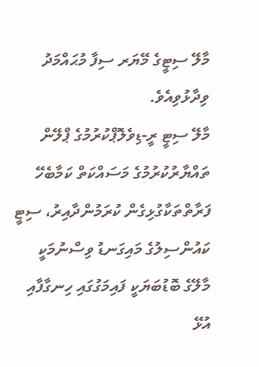މާލޭ ސިޓީގެ މޭޔަރ ސިފާ މުޙައްމަދު ވިދާޅުވިއެވެ.
މާލޭ ސިޓީ ރީ-ޑިވެލޮޕްކުރުމުގެ ޕްލޭން ތައްޔާރުކުރުމުގެ މަސައްކަތް ކަމާބެހޭ ފަރާތްތަކާގުޅިގެން ކުރަމުންދާއިރު، ސިޓީ ކައުންސިލުގެ މައިގަނޑު ވިސްނުމަކީ މާލޭގެ ބޮޑުބަޔަކީ ފައިމަގުގައި ހިނގާފާއި އުޅޭ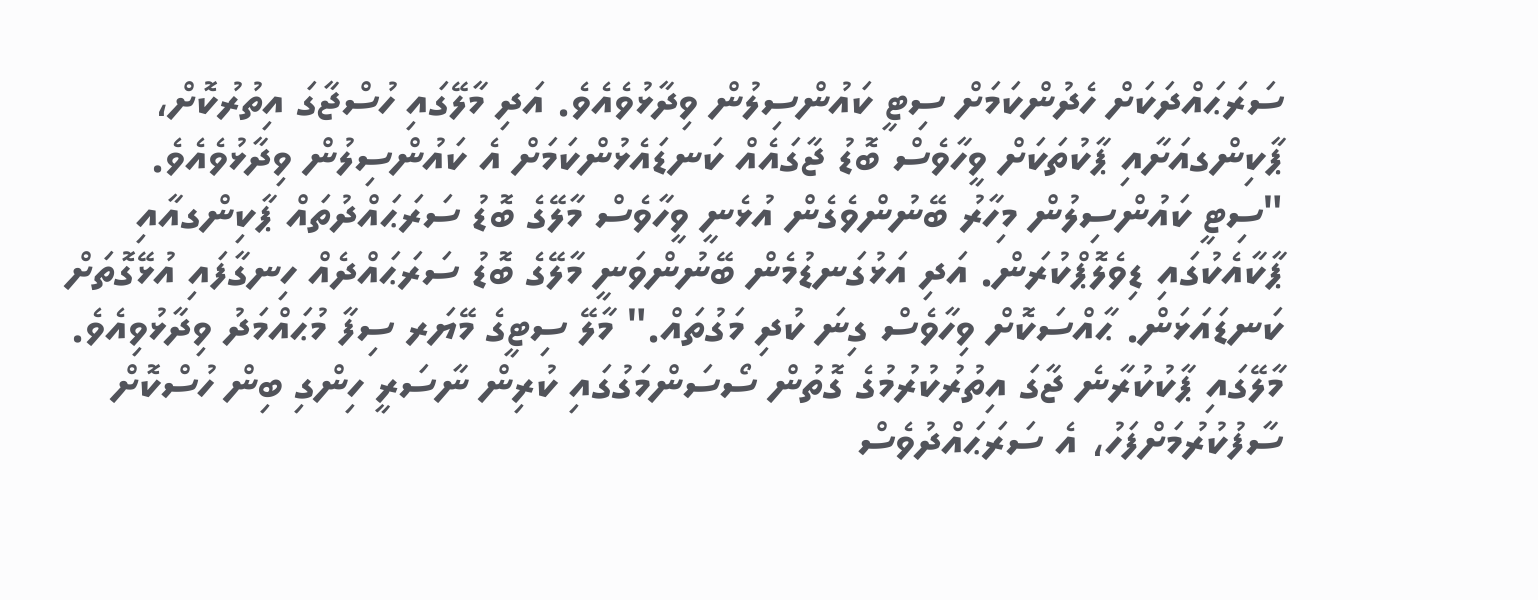ސަރަޙައްދަކަށް ހެދުންކަމަށް ސިޓީ ކައުންސިލުން ވިދާޅުވެއެވެ. އަދި މާލޭގައި ހުސްޖާގަ އިތުރުކޮށް، ޕާކިންގއަށާއި ޕާކުތަކަށް ވީހާވެސް ބޮޑު ޖާގައެއް ކަނޑައެޅުންކަމަށް އެ ކައުންސިލުން ވިދާޅުވެއެވެ.
"ސިޓީ ކައުންސިލުން މިހާރު ބޭނުންވެގެން އުޅެނީ ވީހާވެސް މާލޭގެ ބޮޑު ސަރަޙައްދުތައް ޕާކިންގއާއި ޕާކާއެކުގައި ޑިވެލޮޕްކުރަން. އަދި އަޅުގަނޑުމެން ބޭނުންވަނީ މާލޭގެ ބޮޑު ސަރަޙައްދެއް ހިނގާފައި އުޅޭގޮތަށް ކަނޑައަޅަން. ޙާއްސަކޮށް ވިހާވެސް ގިނަ ކުދި މަގުތައް." މާލޭ ސިޓީގެ މޭޔަރ ސިފާ މުޙައްމަދު ވިދާޅުވިއެވެ.
މާލޭގައި ޕާކުކުރާނެ ޖާގަ އިތުރުކުރުމުގެ ގޮތުން ސޯސަންމަގުގައި ކުރިން ނާސަރީ ހިންގި ބިން ހުސްކޮށް ސާފުކުރުމަށްފަހު، އެ ސަރަޙައްދުވެސް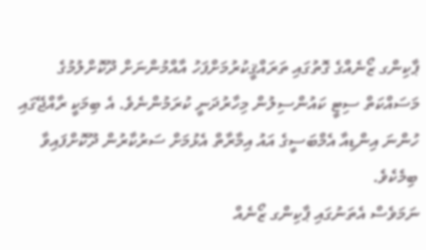ޕާކިންގ ޒޯނެއްގެ ގޮތުގައި ތަރައްޤީކުރުމަށްފަހު އާއްމުންނަށް ދޫކޮށްލުމުގެ މަސައްކަތް ސިޓީ ކައުންސިލުން މިހާރުދަނީ ކުރަމުންނެވެ. އެ ބިމަކީ ރާއްޖޭގައި ހުންނަ އިންޑިއާ އެމްބަސީގެ އައު އިމާރާތް އެޅުމަށް ސަރުކާރުން ދޫކޮށްފައިވާ ބިމެކެވެ.
ނަމަވެސް އެތަނުގައި ޕާކިންގ ޒޯނެއް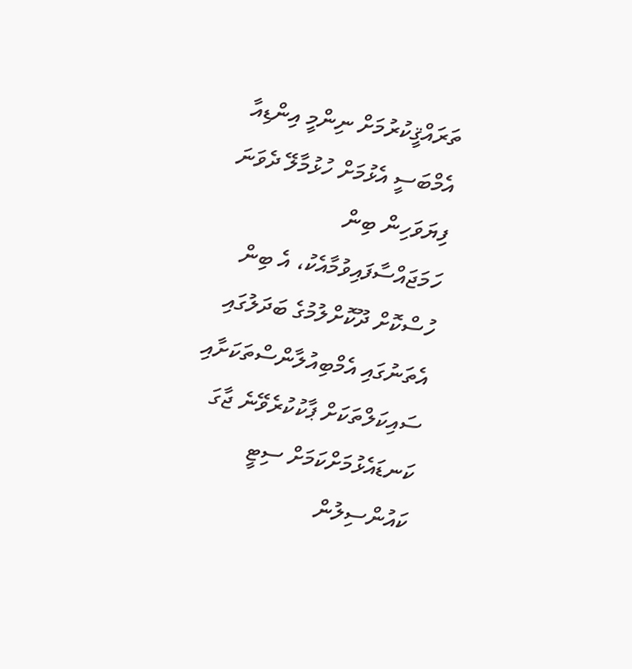ތަރައްޤީކުރުމަށް ނިންމީ އިންޑިއާ އެމްބަސީ އެޅުމަށް ހުޅުމާލޭ ދެވަނަ ފިޔަވަހިން ބިން ހަމަޖައްސާފައިވުމާއެކު، އެ ބިން ހުސްކޮށް ދޫކޮށްލުމުގެ ބަދަލުގައި އެތަނުގައި އެމްބިއުލާންސްތަކަށާއި ސައިކަލްތަކަށް ޕާކުކުރެވޭނެ ޖާގަ ކަނޑައެޅުމަށްކަމަށް ސިޓީ ކައުންސިލުން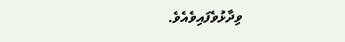ވިދާޅުވެފައިވެއެވެ.